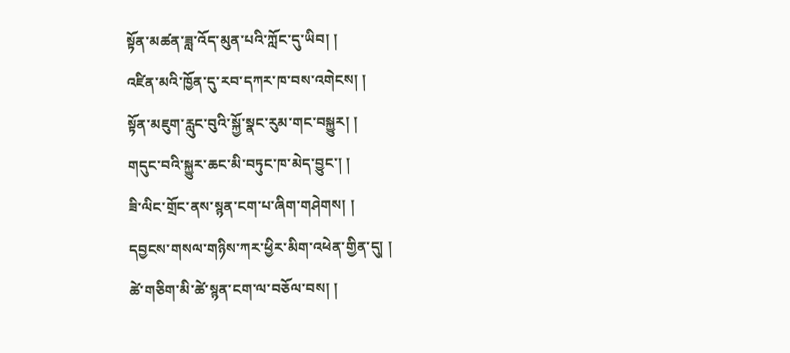སྟོན་མཚན་ཟླ་འོད་མུན་པའི་ཀློང་དུ་ཡིབ། །
འཛིན་མའི་ཁྱོན་དུ་རབ་དཀར་ཁ་བས་འགེངས། །
སྟོན་མཇུག་རླུང་བུའི་སྐྱོ་སྣང་རུམ་གང་བསྐྱུར། །
གདུང་བའི་སྐྱུར་ཆང་མི་བཏུང་ཁ་མེད་བྱུང་། །
ཟི་ལིང་གྲོང་ནས་སྙན་ངག་པ་ཞིག་གཤེགས། །
དབྱངས་གསལ་གཉིས་ཀར་ཕྱིར་མིག་འཕེན་གྱིན་དུ། །
ཚེ་གཅིག་མི་ཚེ་སྙན་ངག་ལ་བཅོལ་བས། །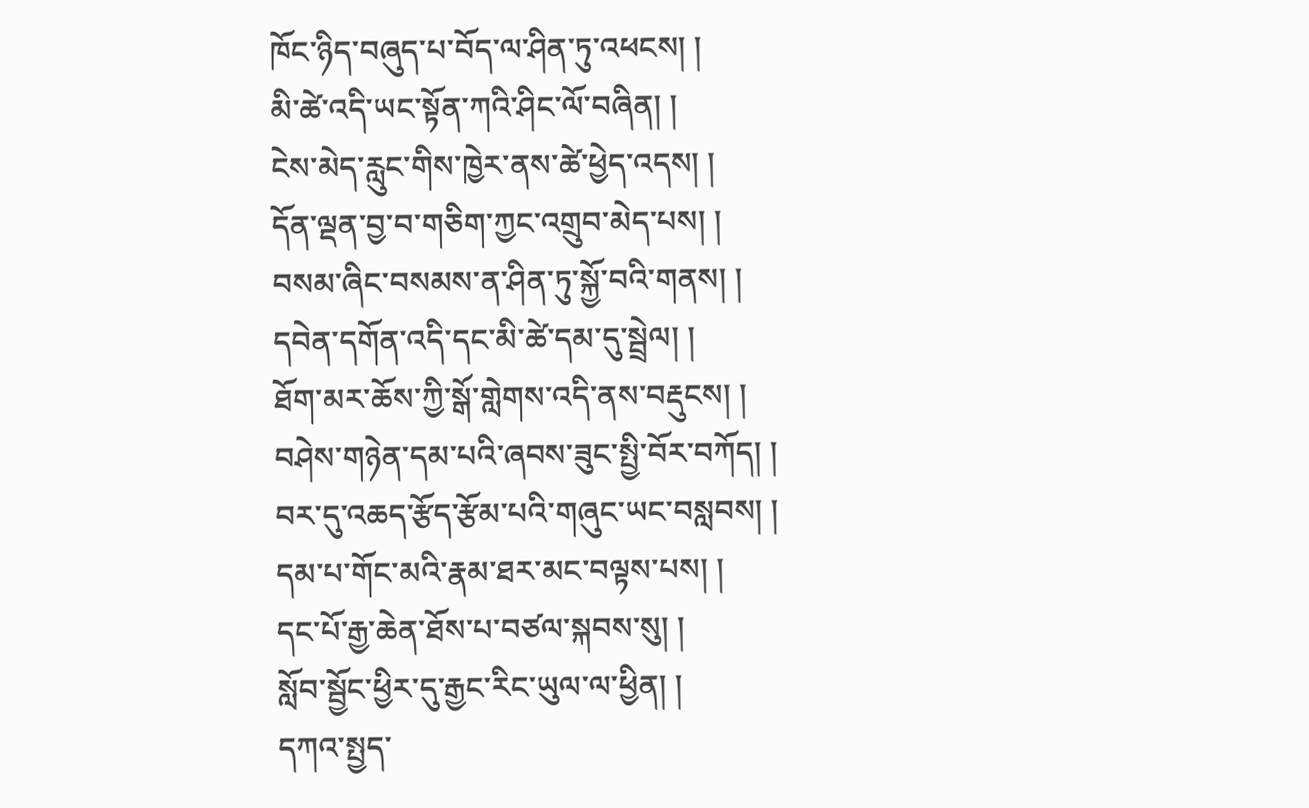ཁོང་ཉིད་བཞུད་པ་བོད་ལ་ཤིན་ཏུ་འཕངས། །
མི་ཚེ་འདི་ཡང་སྟོན་ཀའི་ཤིང་ལོ་བཞིན། །
ངེས་མེད་རླུང་གིས་ཁྱེར་ནས་ཚེ་ཕྱེད་འདས། །
དོན་ལྡན་བྱ་བ་གཅིག་ཀྱང་འགྲུབ་མེད་པས། །
བསམ་ཞིང་བསམས་ན་ཤིན་ཏུ་སྐྱོ་བའི་གནས། །
དབེན་དགོན་འདི་དང་མི་ཚེ་དམ་དུ་སྦྲེལ། །
ཐོག་མར་ཆོས་ཀྱི་སྒོ་གླེགས་འདི་ནས་བརྡུངས། །
བཤེས་གཉེན་དམ་པའི་ཞབས་ཟུང་སྤྱི་བོར་བཀོད། །
བར་དུ་འཆད་རྩོད་རྩོམ་པའི་གཞུང་ཡང་བསླབས། །
དམ་པ་གོང་མའི་རྣམ་ཐར་མང་བལྟས་པས། །
དང་པོ་རྒྱ་ཆེན་ཐོས་པ་བཙལ་སྐབས་སུ། །
སློབ་སྦྱོང་ཕྱིར་དུ་རྒྱང་རིང་ཡུལ་ལ་ཕྱིན། །
དཀའ་སྤྱད་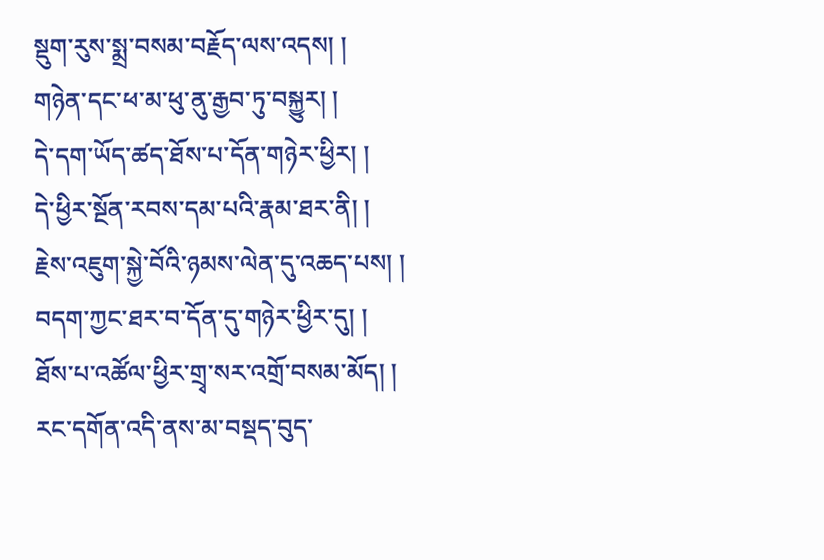སྡུག་རུས་སྨྲ་བསམ་བརྗོད་ལས་འདས། །
གཉེན་དང་ཕ་མ་ཕུ་ནུ་རྒྱབ་ཏུ་བསྐྱུར། །
དེ་དག་ཡོད་ཚད་ཐོས་པ་དོན་གཉེར་ཕྱིར། །
དེ་ཕྱིར་སྔོན་རབས་དམ་པའི་རྣམ་ཐར་ནི། །
རྗེས་འཇུག་སྐྱེ་བོའི་ཉམས་ལེན་དུ་འཆད་པས། །
བདག་ཀྱང་ཐར་བ་དོན་དུ་གཉེར་ཕྱིར་དུ། །
ཐོས་པ་འཚོལ་ཕྱིར་གྲྭ་སར་འགྲོ་བསམ་མོད། །
རང་དགོན་འདི་ནས་མ་བསྡད་བུད་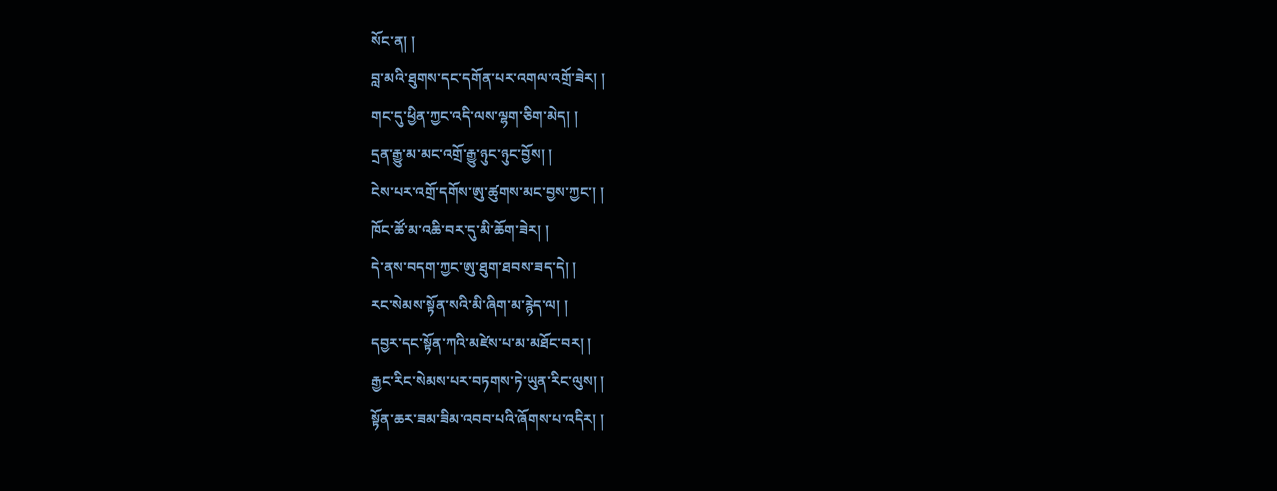སོང་ན། །
བླ་མའི་ཐུགས་དང་དགོན་པར་འགལ་འགྲོ་ཟེར། །
གང་དུ་ཕྱིན་ཀྱང་འདི་ལས་ལྷག་ཅིག་མེད། །
དྲན་རྒྱུ་མ་མང་འགྲོ་རྒྱུ་ཉུང་ཉུང་བྱོས། །
ངེས་པར་འགྲོ་དགོས་ཨུ་ཚུགས་མང་བྱས་ཀྱང་། །
ཁོང་ཚོ་མ་འཆི་བར་དུ་མི་ཆོག་ཟེར། །
དེ་ནས་བདག་ཀྱང་ཨུ་ཐུག་ཐབས་ཟད་དེ། །
རང་སེམས་སྟོན་སའི་མི་ཞིག་མ་རྙེད་ལ། །
དབྱར་དང་སྟོན་ཀའི་མཛེས་པ་མ་མཐོང་བར། །
རྒྱང་རིང་སེམས་པར་བཏགས་ཏེ་ཡུན་རིང་ལུས། །
སྟོན་ཆར་ཟམ་ཟིམ་འབབ་པའི་ཞོགས་པ་འདིར། །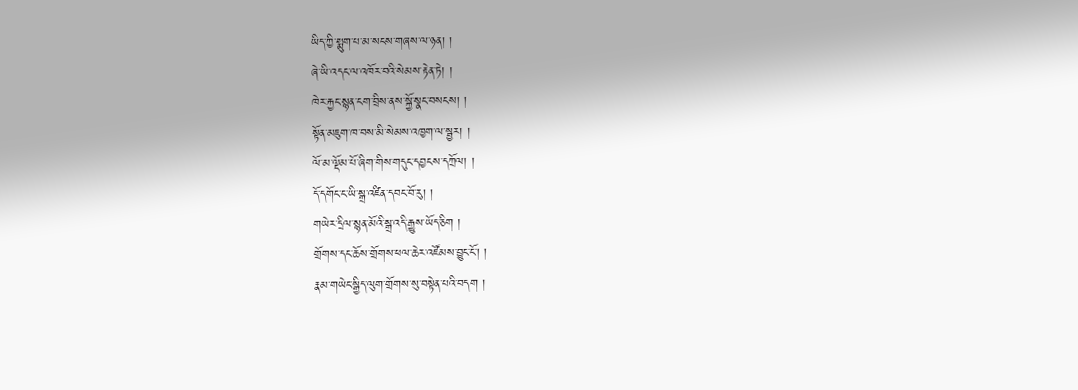ཡིད་ཀྱི་སྨུག་པ་མ་སངས་གཞས་ལ་ཉན། །
ཞེ་ཡི་འདང་ལ་འཁོར་བའི་སེམས་རྟེན་ཏེ། །
ཁེར་རྐྱང་སྙན་ངག་བྲིས་ནས་སྐྱོ་སྣང་བསངས། །
སྟོན་མཇུག་ཁ་བས་མི་སེམས་འཁྱག་ལ་སྦྱར། །
ལོ་མ་ལྡོམ་པོ་ཞིག་གིས་གདུང་དབྱངས་དཀྲོལ། །
དོ་དགོང་ང་ཡི་སྒྲ་འཛིན་དབང་བོ་རུ། །
གཡེར་དྲིལ་སྙན་མོའི་སྒྲ་འདི་རྒྱུས་ཡོད་ཅིག །
གྲོགས་དང་ཆོས་གྲོགས་ཕལ་ཆེར་འཛོམས་བྱུང་ངོ་། །
རྣམ་གཡེང་སྒྱིད་ལུག་གྲོགས་སུ་བསྟེན་པའི་བདག །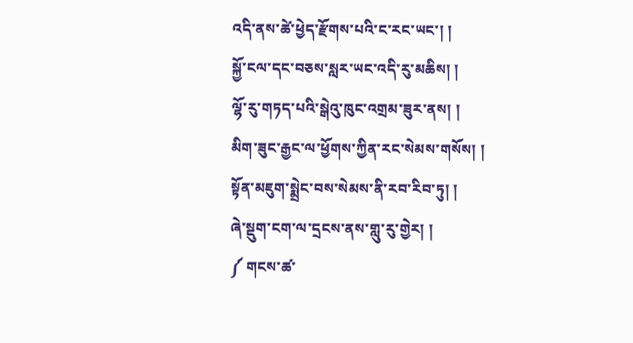འདི་ནས་ཚེ་ཕྱེད་རྫོགས་པའི་ང་རང་ཡང་། །
སྐྱོ་ངལ་དང་བཅས་སླར་ཡང་འདི་རུ་མཆིས། །
ལྷོ་རུ་གཏད་པའི་སྒེའུ་ཁུང་འགྲམ་ཟུར་ནས། །
མིག་ཟུང་རྒྱང་ལ་ཕྱོགས་ཀྱིན་རང་སེམས་གསོས། །
སྟོན་མཇུག་སྨྲེང་བས་སེམས་ནི་རབ་རིབ་ཏུ། །
ཞེ་སྡུག་ངག་ལ་དྲངས་ནས་གླུ་རུ་གྱེར། །
༼ གངས་ཚ་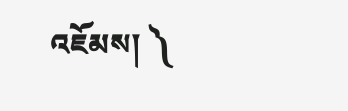འཇོམས། ༽